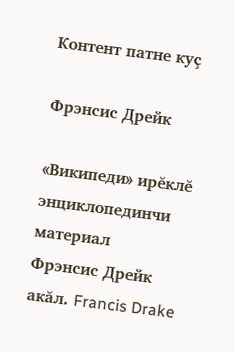Контент патне куҫ

Фрэнсис Дрейк

«Википеди» ирĕклĕ энциклопединчи материал
Фрэнсис Дрейк
акăл. Francis Drake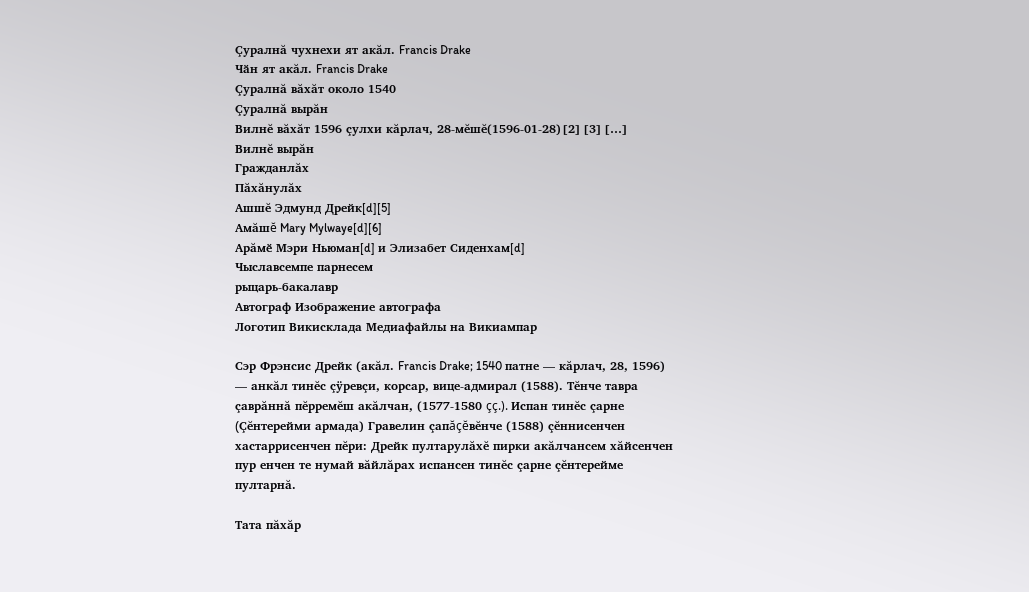Çуралнă чухнехи ят акăл. Francis Drake
Чӑн ят акăл. Francis Drake
Çуралнă вăхăт около 1540
Çуралнă вырăн
Вилнĕ вăхăт 1596 çулхи кăрлач, 28-мĕшĕ(1596-01-28)[2][3][…]
Вилнĕ вырăн
Гражданлăх
Пăхăнулăх
Ашшĕ Эдмунд Дрейк[d][5]
Амăшĕ Mary Mylwaye[d][6]
Арăмӗ Мэри Ньюман[d] и Элизабет Сиденхам[d]
Чыславсемпе парнесем
рыцарь-бакалавр
Автограф Изображение автографа
Логотип Викисклада Медиафайлы на Викиампар

Сэр Фрэнсис Дрейк (акăл. Francis Drake; 1540 патне — кăрлач, 28, 1596) — анкăл тинĕс çÿревçи, корсар, вице-адмирал (1588). Тĕнче тавра çаврăннă пĕрремĕш акăлчан, (1577-1580 çç.). Испан тинĕс çарне (Çĕнтерейми армада) Гравелин çапăçĕвĕнче (1588) çĕннисенчен хастаррисенчен пĕри: Дрейк пултарулăхĕ пирки акăлчансем хăйсенчен пур енчен те нумай вăйлăрах испансен тинĕс çарне çĕнтерейме пултарнă.

Тата пăхăр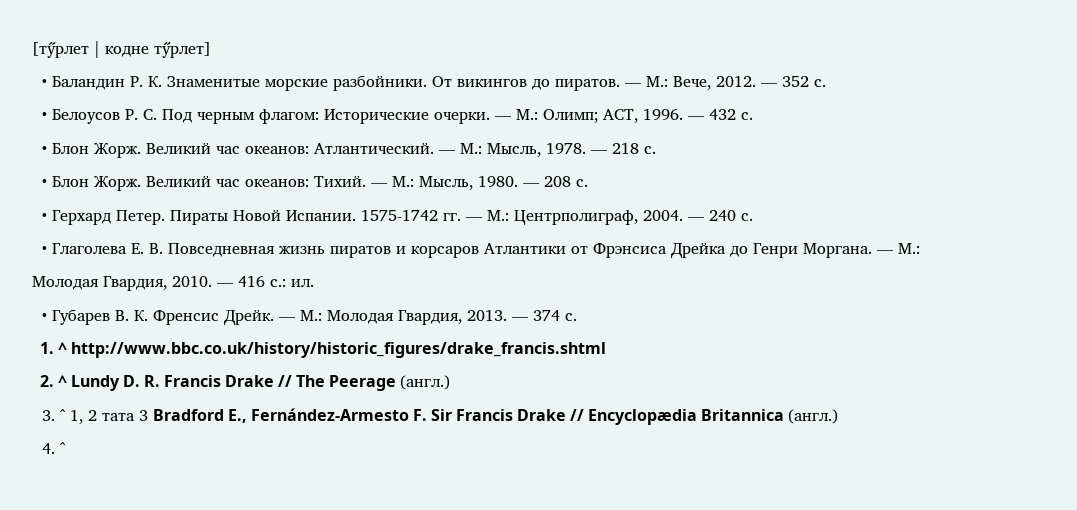[тӳрлет | кодне тӳрлет]
  • Баландин Р. К. Знаменитые морские разбойники. От викингов до пиратов. — М.: Вече, 2012. — 352 с.
  • Белоусов Р. С. Под черным флагом: Исторические очерки. — М.: Олимп; АСТ, 1996. — 432 с.
  • Блон Жорж. Великий час океанов: Атлантический. — М.: Мысль, 1978. — 218 с.
  • Блон Жорж. Великий час океанов: Тихий. — М.: Мысль, 1980. — 208 с.
  • Герхард Петер. Пираты Новой Испании. 1575-1742 гг. — М.: Центрполиграф, 2004. — 240 с.
  • Глаголева Е. В. Повседневная жизнь пиратов и корсаров Атлантики от Фрэнсиса Дрейка до Генри Моргана. — М.: Молодая Гвардия, 2010. — 416 с.: ил.
  • Губарев В. К. Френсис Дрейк. — М.: Молодая Гвардия, 2013. — 374 с.
  1. ^ http://www.bbc.co.uk/history/historic_figures/drake_francis.shtml
  2. ^ Lundy D. R. Francis Drake // The Peerage (англ.)
  3. ^ 1, 2 тата 3 Bradford E., Fernández-Armesto F. Sir Francis Drake // Encyclopædia Britannica (англ.)
  4. ^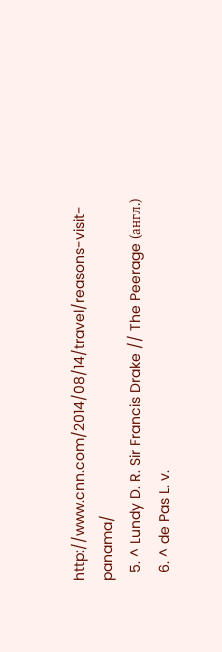http://www.cnn.com/2014/08/14/travel/reasons-visit-panama/
  5. ^ Lundy D. R. Sir Francis Drake // The Peerage (англ.)
  6. ^ de Pas L. v.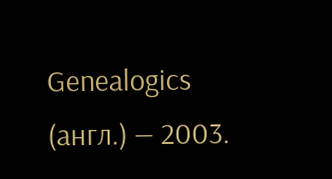Genealogics (англ.) — 2003.